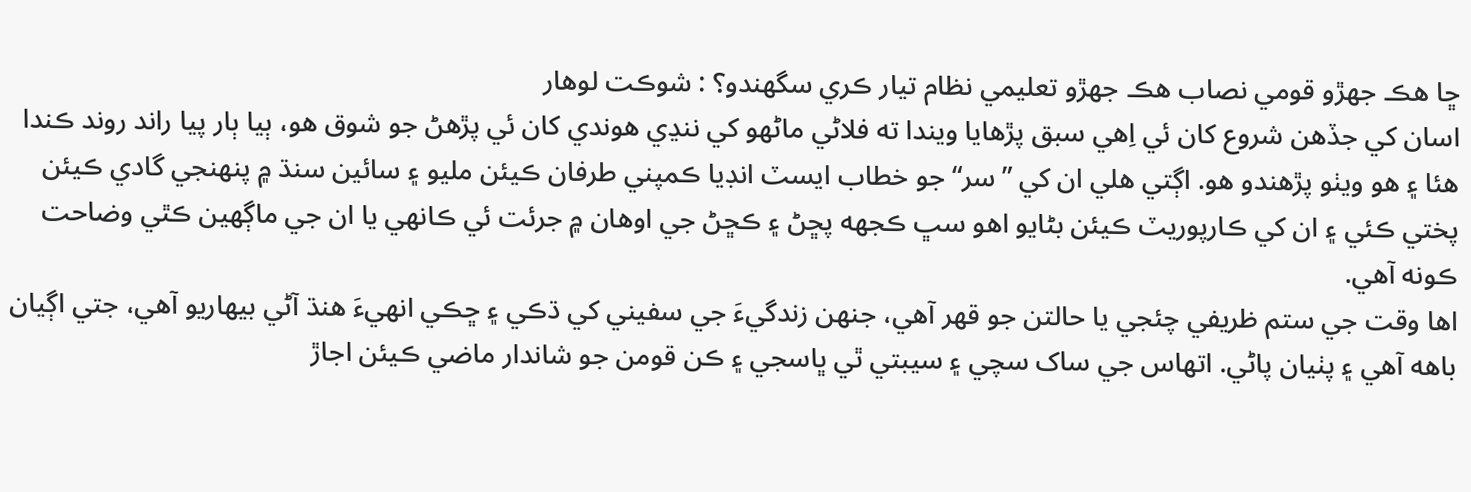ڇا هڪ جهڙو قومي نصاب هڪ جهڙو تعليمي نظام تيار ڪري سگهندو؟ : شوڪت لوهار
اسان کي جڏهن شروع کان ئي اِهي سبق پڙهايا ويندا ته فلاڻي ماڻهو کي ننڍي هوندي کان ئي پڙهڻ جو شوق هو، ٻيا ٻار پيا راند روند ڪندا هئا ۽ هو ويٺو پڙهندو هو. اڳتي هلي ان کي ”سر“ جو خطاب ايسٽ انڊيا ڪمپني طرفان ڪيئن مليو ۽ سائين سنڌ ۾ پنهنجي گادي ڪيئن پختي ڪئي ۽ ان کي ڪارپوريٽ ڪيئن بڻايو اهو سڀ ڪجهه پڇڻ ۽ ڪڇڻ جي اوهان ۾ جرئت ئي ڪانهي يا ان جي ماڳهين ڪٿي وضاحت ڪونه آهي.
اها وقت جي ستم ظريفي چئجي يا حالتن جو قهر آهي، جنهن زندگيءَ جي سفيني کي ڌڪي ۽ ڇڪي انهيءَ هنڌ آڻي بيهاريو آهي، جتي اڳيان باهه آهي ۽ پٺيان پاڻي. اتهاس جي ساک سچي ۽ سيبتي ٿي ڀاسجي ۽ ڪن قومن جو شاندار ماضي ڪيئن اجاڙ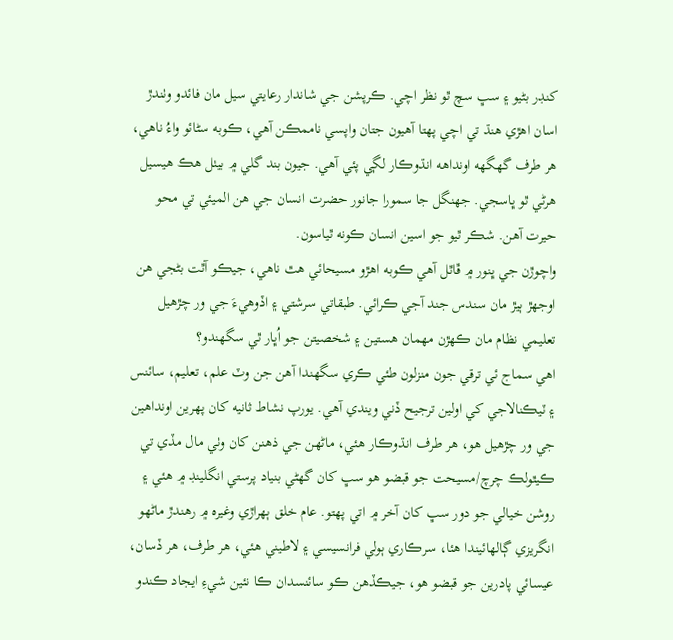کنڊر بڻيو ۽ سڀ سچ ٿو نظر اچي. ڪرپشن جي شاندار رعايتي سيل مان فائدو وٺندڙ اسان اهڙي هنڌ تي اچي پهتا آهيون جتان واپسي ناممڪن آهي، ڪوبه سڻائو واءُ ناهي، هر طرف گهگهه اونداهه انڌوڪار لڳي پئي آهي. جيون بند گلي ۾ بيٺل هڪ هيسيل هرڻي ٿو ڀاسجي. جهنگل جا سمورا جانور حضرت انسان جي هن الميئي تي محو حيرت آهن. شڪر ٿيو جو اسين انسان ڪونه ٿياسون.
واچوڙن جي ڀنور ۾ ڦاٿل آهي ڪوبه اهڙو مسيحائي هٿ ناهي، جيڪو آٿت بڻجي هن اوجهڙ ٻيڙ مان سندس جند آجي ڪرائي. طبقاتي سرشتي ۽ اڏوهيءَ جي ور چڙهيل تعليمي نظام مان ڪهڙن مهمان هستين ۽ شخصيتن جو اُڀار ٿي سگهندو؟
اهي سماج ئي ترقي جون منزلون طئي ڪري سگهندا آهن جن وٽ علم، تعليم، سائنس ۽ ٽيڪنالاجي کي اولين ترجيح ڏني ويندي آهي. يورپ نشاط ثانيه کان پهرين اونداهين جي ور چڙهيل هو، هر طرف انڌوڪار هئي، ماڻهن جي ذهنن کان وٺي مال مڏي تي ڪيٿولڪ چرچ/مسيحت جو قبضو هو سڀ کان گهڻي بنياد پرستي انگلينڊ ۾ هئي ۽ روشن خيالي جو دور سڀ کان آخر ۾ اتي پهتو. عام خلق ٻهراڙي وغيره ۾ رهندڙ ماڻهو انگريزي ڳالهائيندا هئا، سرڪاري ٻولي فرانسيسي ۽ لاطيني هئي، هر طرف، هر ڏسان، عيسائي پادرين جو قبضو هو، جيڪڏهن ڪو سائنسدان ڪا نئين شيءِ ايجاد ڪندو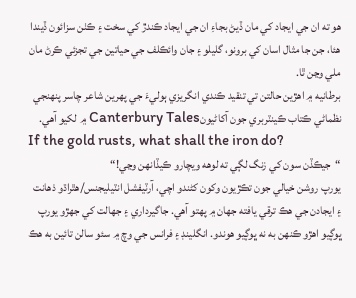هو ته ان جي ايجاد کي مان ڏيڻ بجاءِ ان جي ايجاد ڪندڙ کي سخت ۽ ڪٺن سزائون ڏيندا هئا، جن جا مثال اسان کي برونو، گليلو ۽ جان وائڪلف جي حياتين جي تجزئي ڪرڻ مان ملي وڃن ٿا.
برطانيه ۾ اهڙين حالتن تي تنقيد ڪندي انگريزي ٻوليءَ جي پهرين شاعر چاسر پنهنجي نظماڻي ڪتاب ڪينٽربري جون آکاڻيونCanterbury Tales ۾ لکيو آهي.
If the gold rusts, what shall the iron do?
“جيڪڏن سون کي زنگ لڳي ته لوهه ويچارو ڪيڏانهن وڃي!“
يورپ روشن خيالي جون تڪڙيون وکون کڻندو اچي، آرٽيفشل انٽيليجنس/هٿراڌو ذهانت ۽ ايجادن جي هڪ ترقي يافته جهان ۾ پهتو آهي. جاگيرداري ۽ جهالت کي جهڙو يورپ ڀوڳيو اهڙو ڪنهن به نه ڀوڳيو هوندو. انگلينڊ ۽ فرانس جي وچ ۾ سئو سالن تائين به هڪ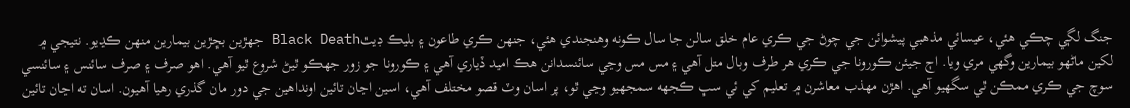جنگ لڳي چڪي هئي، عيسائي مذهبي پيشوائن جي چوڻ جي ڪري عام خلق سالن جا سال ڪونه وهنجندي هئي، جنهن ڪري طاعون ۽ بليڪ ڊيٿBlack Death جهڙين بڇڙين بيمارين منهن ڪڍيو. نتيجي ۾ لکين ماڻهو بيمارين وگهي مري ويا. اڄ جيئن ڪورونا جي ڪري هر طرف وبال متل آهي ۽ مس مس وڃي سائنسدانن هڪ اميد ڏياري آهي ۽ ڪورونا جو زور جهڪو ٿيڻ شروع ٿيو آهي. اهو صرف ۽ صرف سائنس ۽ سائنسي سوچ جي ڪري ممڪن ٿي سگهيو آهي. اهڙن مهذب معاشرن ۾ تعليم کي ئي سڀ ڪجهه سمجهيو وڃي ٿو، پر اسان وٽ قصو مختلف آهي، اسين اڃان تائين اونداهين جي دور مان گذري رهيا آهيون. اسان ته اڃان تائين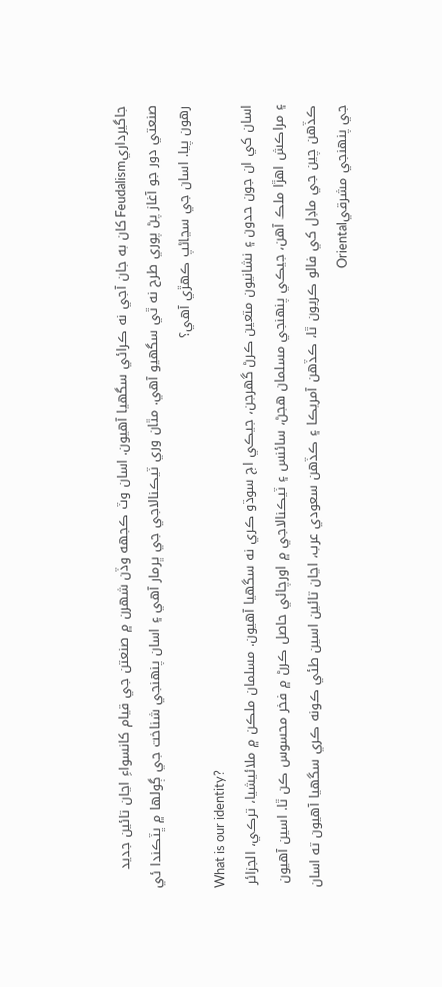جاگيرداريFeudalism کان به جان آجي نه ڪرائي سگهيا آهيون. اسان وٽ ڪجهه وڏن شهرن ۾ صنعتن جي قيام کانسواءِ اڃان تائين جديد صنعتي دور جو آغاز پڻ پوري طرح نه ٿي سگهيو آهي. مٿان وري ٽيڪنالاجي جي ڀرمار آهي ۽ اسان پنهنجي شناخت جي ڳولها ۾ ڀٽڪندا ئي رهون پيا. اسان جي سڃاڻپ ڪهڙي آهي؟
What is our identity?
اسان کي ان جون حدون ۽ نشانيون متعين ڪرڻ گهرجن، جيڪي اڄ سوڌو ڪري نه سگهيا آهيون. مسلمان ملڪن ۾ ملائيشيا، ترڪي، الجزائر ۽ مراڪش اهڙا ملڪ آهن، جيڪي پنهنجي مسلمان هجڻ، سائنس ۽ ٽيڪنالاجي ۾ اورچائي حاصل ڪرڻ ۾ فخر محسوس ڪن ٿا. اسين آهيون ڪڏهن چين جي ماڊل کي فالو ڪريون ٿا، ڪڏهن آمريڪا ۽ ڪڏهن سعودي عرب، اڃان تائين اسين طئي ڪونه ڪري سگهيا آهيون ته اسان جي پنهنجي مشرقيOriental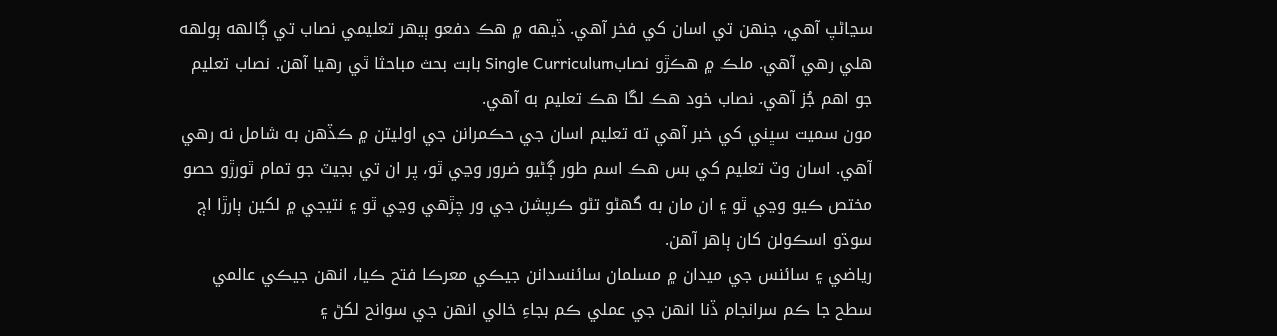سڃاڻپ آهي، جنهن تي اسان کي فخر آهي. ڏيهه ۾ هڪ دفعو ٻيهر تعليمي نصاب تي ڳالهه ٻولهه هلي رهي آهي. ملڪ ۾ هڪڙو نصابSingle Curriculum بابت بحث مباحثا ٿي رهيا آهن. نصاب تعليم جو اهم جُز آهي. نصاب خود هڪ لڱا هڪ تعليم به آهي.
مون سميت سڀني کي خبر آهي ته تعليم اسان جي حڪمرانن جي اوليتن ۾ ڪڏهن به شامل نه رهي آهي. اسان وٽ تعليم کي بس هڪ اسم طور ڳڻيو ضرور وڃي ٿو، پر ان تي بجيٽ جو تمام ٿورڙو حصو مختص ڪيو وڃي ٿو ۽ ان مان به گهڻو تڻو ڪرپشن جي ور چڙهي وڃي ٿو ۽ نتيجي ۾ لکين ٻارڙا اڄ سوڌو اسڪولن کان ٻاهر آهن.
رياضي ۽ سائنس جي ميدان ۾ مسلمان سائنسدانن جيڪي معرڪا فتح ڪيا، انهن جيڪي عالمي سطح جا ڪم سرانجام ڏنا انهن جي عملي ڪم بجاءِ خالي انهن جي سوانح لکڻ ۽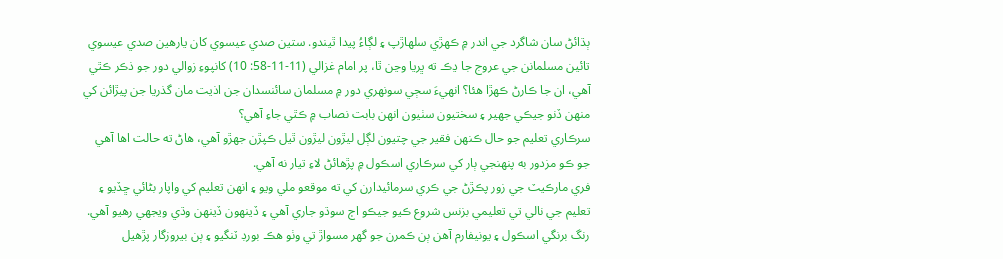ٻڌائڻ سان شاگرد جي اندر ۾ ڪهڙي سلهاڙپ ۽ لڳاءُ پيدا ٿيندو. ستين صدي عيسوي کان يارهين صدي عيسوي تائين مسلمانن جي عروج جا ڍڪ ته ڀريا وڃن ٿا، پر امام غزالي (11-11-58: 10) کانپوءِ زوالي دور جو ذڪر ڪٿي آهي، ان جا ڪارڻ ڪهڙا هئا؟ انهيءَ سڄي سونهري دور ۾ مسلمان سائنسدان جن اذيت مان گذريا جن پيڙائن کي منهن ڏنو جيڪي جهير ۽ سختيون سٺيون انهن بابت نصاب ۾ ڪٿي جاءِ آهي؟
سرڪاري تعليم جو حال ڪنهن فقير جي چتيون لڳل ليڙون ليڙون ٿيل ڪپڙن جهڙو آهي، هاڻ ته حالت اها آهي جو ڪو مزدور به پنهنجي ٻار کي سرڪاري اسڪول ۾ پڙهائڻ لاءِ تيار نه آهي.
فري مارڪيٽ جي زور پڪڙڻ جي ڪري سرمائيدارن کي ته موقعو ملي ويو ۽ انهن تعليم کي واپار بڻائي ڇڏيو ۽ تعليم جي نالي تي تعليمي بزنس شروع ڪيو جيڪو اڄ سوڌو جاري آهي ۽ ڏينهون ڏينهن وڌي ويجهي رهيو آهي. رنگ برنگي اسڪول ۽ يونيفارم آهن ٻن ڪمرن جو گهر مسواڙ تي وٺو هڪ بورڊ ٽنگيو ۽ ٻن بيروزگار پڙهيل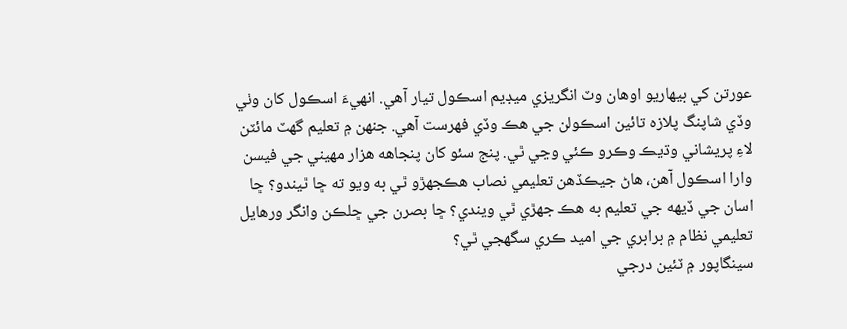عورتن کي بيهاريو اوهان وٽ انگريزي ميڊيم اسڪول تيار آهي. انهيءَ اسڪول کان وٺي وڏي شاپنگ پلازه تائين اسڪولن جي هڪ وڏي فهرست آهي. جنهن ۾ تعليم گهٽ مائٽن لاءِ پريشاني وڌيڪ وڪرو ڪئي وڃي ٿي. پنج سئو کان پنجاهه هزار مهيني جي فيسن وارا اسڪول آهن، هاڻ جيڪڏهن تعليمي نصاب هڪجهڙو ٿي به ويو ته ڇا ٿيندو؟ ڇا اسان جي ڏيهه جي تعليم به هڪ جهڙي ٿي ويندي؟ ڇا بصرن جي ڇلڪن وانگر ورهايل تعليمي نظام ۾ برابري جي اميد ڪري سگهجي ٿي؟
سينگاپور ۾ ٽئين درجي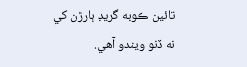تائين ڪوبه گريڊ ٻارڙن کي نه ڏنو ويندو آهي.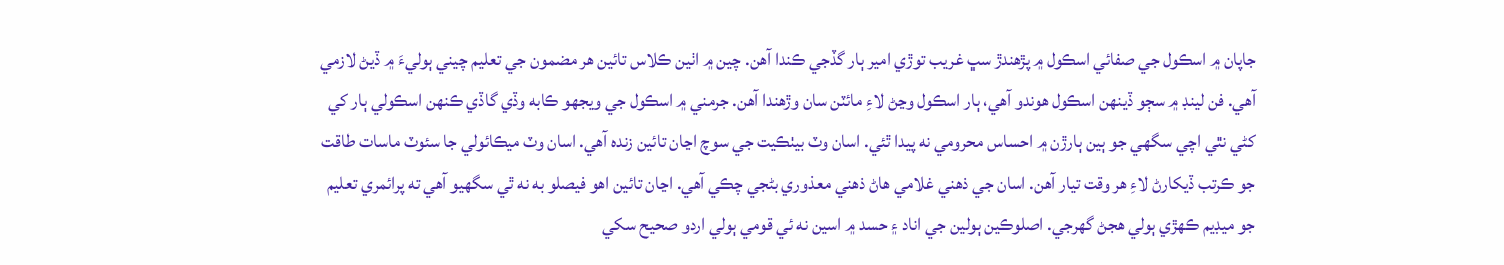جاپان ۾ اسڪول جي صفائي اسڪول ۾ پڙهندڙ سڀ غريب توڙي امير ٻار گڏجي ڪندا آهن. چين ۾ اٺين ڪلاس تائين هر مضمون جي تعليم چيني ٻوليءَ ۾ ڏيڻ لازمي آهي. فن لينڊ ۾ سڄو ڏينهن اسڪول هوندو آهي، ٻار اسڪول وڃڻ لاءِ مائٽن سان وڙهندا آهن. جرمني ۾ اسڪول جي ويجهو ڪابه وڏي گاڏي ڪنهن اسڪولي ٻار کي کڻي نٿي اچي سگهي جو ٻين ٻارڙن ۾ احساس محرومي نه پيدا ٿئي. اسان وٽ بيٺڪيت جي سوچ اڃان تائين زنده آهي. اسان وٽ ميڪائولي جا سئوٽ ماسات طاقت جو ڪرتب ڏيکارڻ لاءِ هر وقت تيار آهن. اسان جي ذهني غلامي هاڻ ذهني معذوري بڻجي چڪي آهي. اڃان تائين اهو فيصلو به نه ٿي سگهيو آهي ته پرائمري تعليم جو ميڊيم ڪهڙي ٻولي هجڻ گهرجي. اصلوڪين ٻولين جي اناد ۽ حسد ۾ اسين نه ئي قومي ٻولي اردو صحيح سکي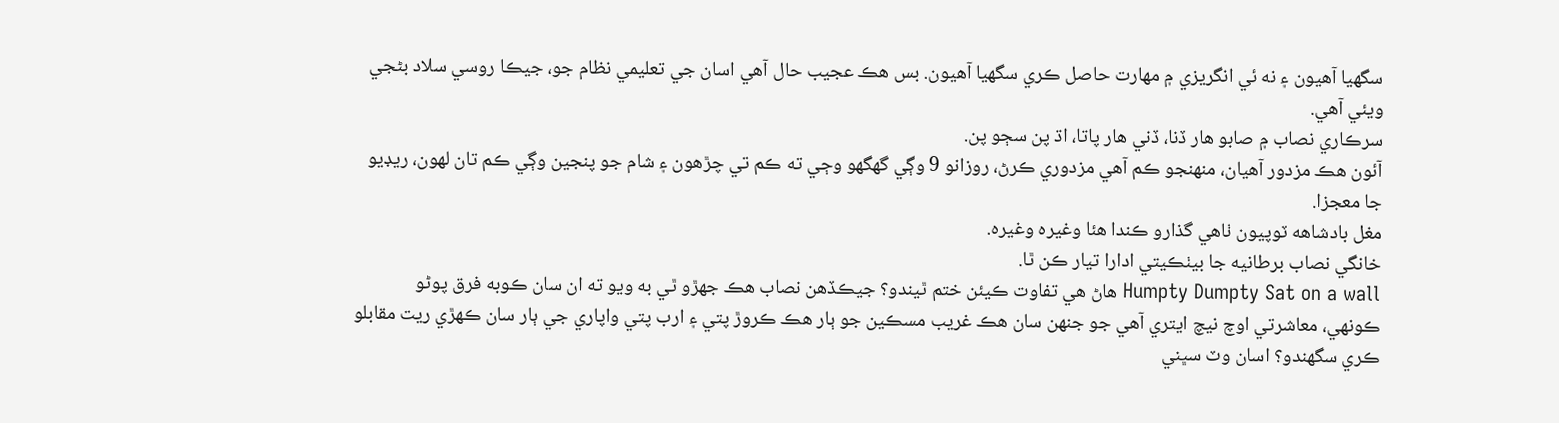سگهيا آهيون ۽ نه ئي انگريزي ۾ مهارت حاصل ڪري سگهيا آهيون. بس هڪ عجيب حال آهي اسان جي تعليمي نظام جو، جيڪا روسي سلاد بڻجي ويئي آهي.
سرڪاري نصاب ۾ صابو هار ڏنا، ڏني هار پاتا، اڌ پن سڄو پن.
آئون هڪ مزدور آهيان، منهنجو ڪم آهي مزدوري ڪرڻ، روزانو 9 وڳي گهگهو وڄي ته ڪم تي چڙهون ۽ شام جو پنجين وڳي ڪم تان لهون، ريڊيو جا معجزا.
مغل بادشاهه ٽوپيون ٺاهي گذارو ڪندا هئا وغيره وغيره.
خانگي نصاب برطانيه جا بيٺڪيتي ادارا تيار ڪن ٿا.
Humpty Dumpty Sat on a wall هاڻ هي تفاوت ڪيئن ختم ٿيندو؟ جيڪڏهن نصاب هڪ جهڙو ٿي به ويو ته ان سان ڪوبه فرق پوڻو ڪونهي، معاشرتي اوچ نيچ ايتري آهي جو جنهن سان هڪ غريب مسڪين جو ٻار هڪ ڪروڙ پتي ۽ ارب پتي واپاري جي ٻار سان ڪهڙي ريت مقابلو ڪري سگهندو؟ اسان وٽ سڀني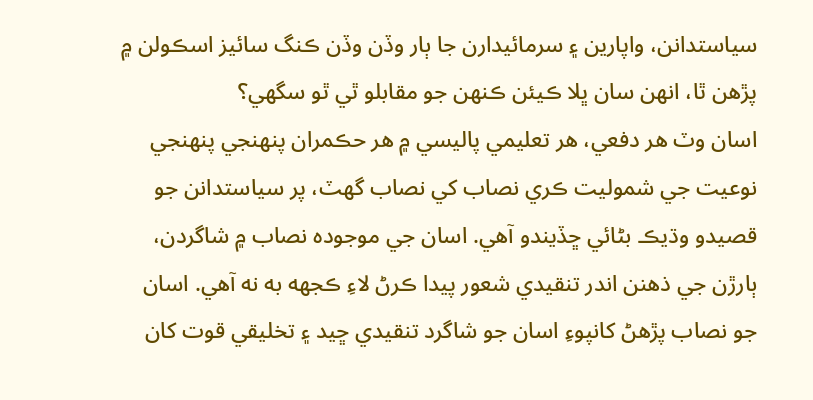سياستدانن، واپارين ۽ سرمائيدارن جا ٻار وڏن وڏن ڪنگ سائيز اسڪولن ۾ پڙهن ٿا، انهن سان ڀلا ڪيئن ڪنهن جو مقابلو ٿي ٿو سگهي؟
اسان وٽ هر دفعي، هر تعليمي پاليسي ۾ هر حڪمران پنهنجي پنهنجي نوعيت جي شموليت ڪري نصاب کي نصاب گهٽ، پر سياستدانن جو قصيدو وڌيڪ بڻائي ڇڏيندو آهي. اسان جي موجوده نصاب ۾ شاگردن، ٻارڙن جي ذهنن اندر تنقيدي شعور پيدا ڪرڻ لاءِ ڪجهه به نه آهي. اسان جو نصاب پڙهڻ کانپوءِ اسان جو شاگرد تنقيدي ڇيد ۽ تخليقي قوت کان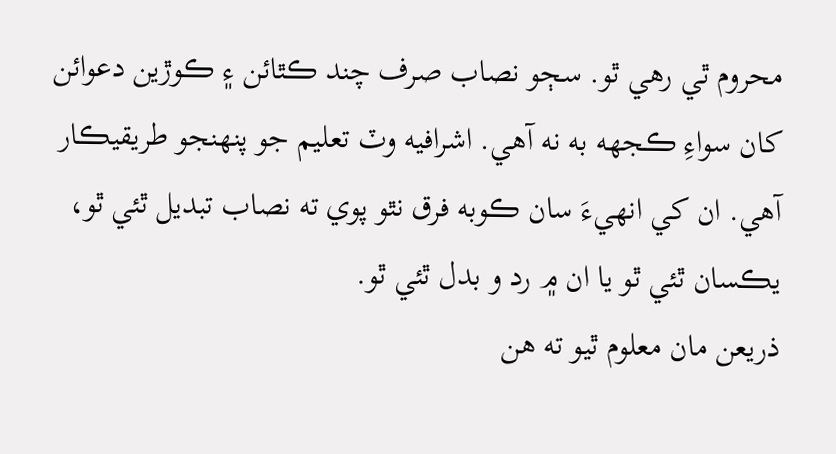محروم ٿي رهي ٿو. سڄو نصاب صرف چند ڪٿائن ۽ ڪوڙين دعوائن کان سواءِ ڪجهه به نه آهي. اشرافيه وٽ تعليم جو پنهنجو طريقيڪار آهي. ان کي انهيءَ سان ڪوبه فرق نٿو پوي ته نصاب تبديل ٿئي ٿو، يڪسان ٿئي ٿو يا ان ۾ رد و بدل ٿئي ٿو.
ذريعن مان معلوم ٿيو ته هن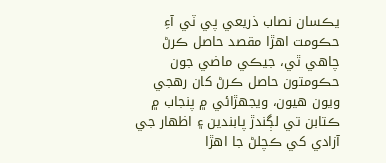يڪسان نصاب ذريعي پي ٽي آءِ حڪومت اهڙا مقصد حاصل ڪرڻ چاهي ٿي، جيڪي ماضي جون حڪومتون حاصل ڪرڻ کان رهجي ويون هيون، ويجهڙائي ۾ پنجاب ۾ ڪتابن تي لڳندڙ پابندين ۽ اظهار جي آزادي کي ڪچلڻ جا اهڙا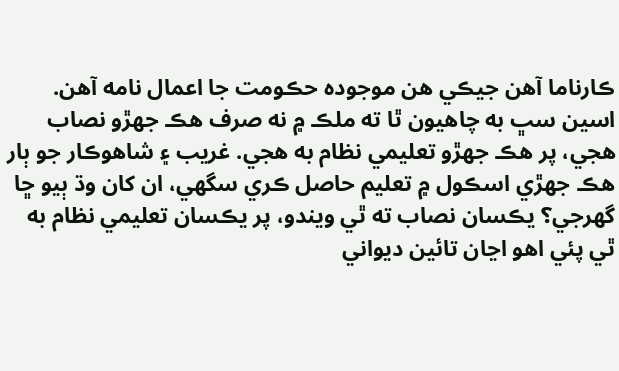ڪارناما آهن جيڪي هن موجوده حڪومت جا اعمال نامه آهن.
اسين سڀ به چاهيون ٿا ته ملڪ ۾ نه صرف هڪ جهڙو نصاب هجي، پر هڪ جهڙو تعليمي نظام به هجي. غريب ۽ شاهوڪار جو ٻار هڪ جهڙي اسڪول ۾ تعليم حاصل ڪري سگهي، ان کان وڌ ٻيو ڇا گهرجي؟ يڪسان نصاب ته ٿي ويندو، پر يڪسان تعليمي نظام به ٿي پئي اهو اڃان تائين ديواني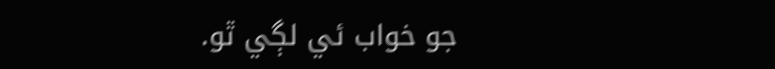جو خواب ئي لڳي ٿو.